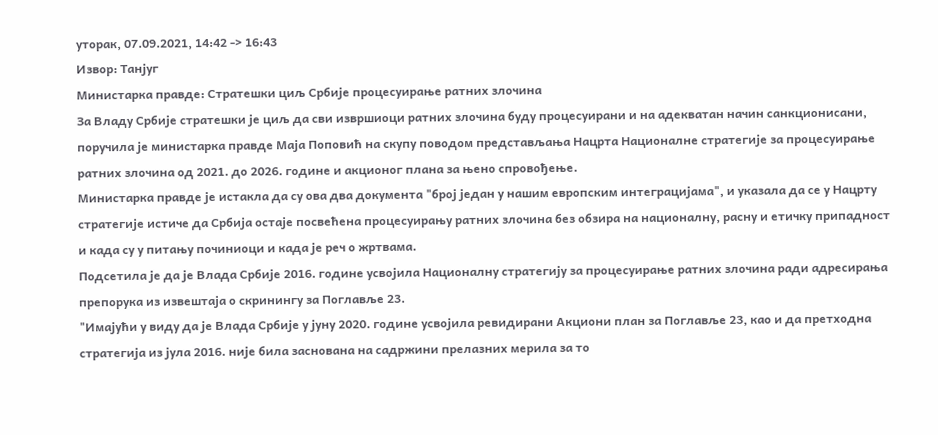уторак, 07.09.2021, 14:42 -> 16:43
Извор: Танјуг
Министарка правде: Стратешки циљ Србије процесуирање ратних злочина
За Владу Србије стратешки је циљ да сви извршиоци ратних злочина буду процесуирани и на адекватан начин санкционисани, поручила је министарка правде Маја Поповић на скупу поводом представљања Нацрта Националне стратегије за процесуирање ратних злочина од 2021. до 2026. године и акционог плана за њено спровођење.
Министарка правде је истакла да су ова два документа "број један у нашим европским интеграцијама", и указала да се у Нацрту стратегије истиче да Србија остаје посвећена процесуирању ратних злочина без обзира на националну, расну и етичку припадност и када су у питању починиоци и када је реч о жртвама.
Подсетила је да је Влада Србије 2016. године усвојила Националну стратегију за процесуирање ратних злочина ради адресирања препорука из извештаја о скринингу за Поглавље 23.
"Имајући у виду да је Влада Србије у јуну 2020. године усвојила ревидирани Акциони план за Поглавље 23, као и да претходна стратегија из јула 2016. није била заснована на садржини прелазних мерила за то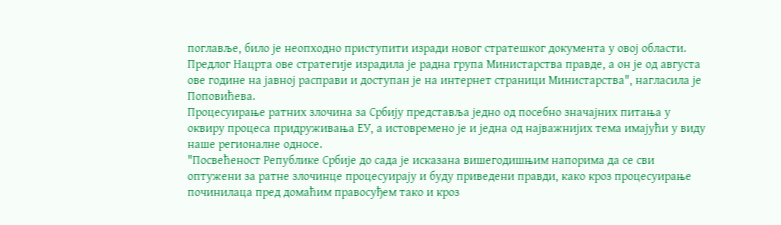поглавље, било је неопходно приступити изради новог стратешког документа у овој области. Предлог Нацрта ове стратегије израдила је радна група Министарства правде, а он је од августа ове године на јавној расправи и доступан је на интернет страници Министарства", нагласила је Поповићева.
Процесуирање ратних злочина за Србију представља једно од посебно значајних питања у оквиру процеса придруживања ЕУ, а истовремено је и једна од најважнијих тема имајући у виду наше регионалне односе.
"Посвећеност Републике Србије до сада је исказана вишегодишњим напорима да се сви оптужени за ратне злочинце процесуирају и буду приведени правди, како кроз процесуирање починилаца пред домаћим правосуђем тако и кроз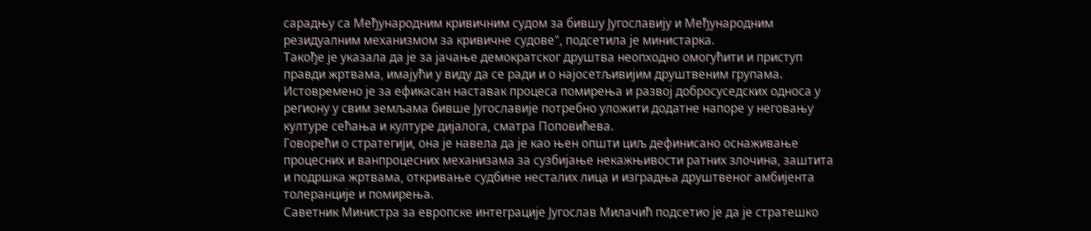сарадњу са Међународним кривичним судом за бившу Југославију и Међународним резидуалним механизмом за кривичне судове", подсетила је министарка.
Такође је указала да је за јачање демократског друштва неопходно омогућити и приступ правди жртвама, имајући у виду да се ради и о најосетљивијим друштвеним групама.
Истовремено је за ефикасан наставак процеса помирења и развој добросуседских односа у региону у свим земљама бивше Југославије потребно уложити додатне напоре у неговању културе сећања и културе дијалога, сматра Поповићева.
Говорећи о стратегији, она је навела да је као њен општи циљ дефинисано оснаживање процесних и ванпроцесних механизама за сузбијање некажњивости ратних злочина, заштита и подршка жртвама, откривање судбине несталих лица и изградња друштвеног амбијента толеранције и помирења.
Саветник Министра за европске интеграције Југослав Милачић подсетио је да је стратешко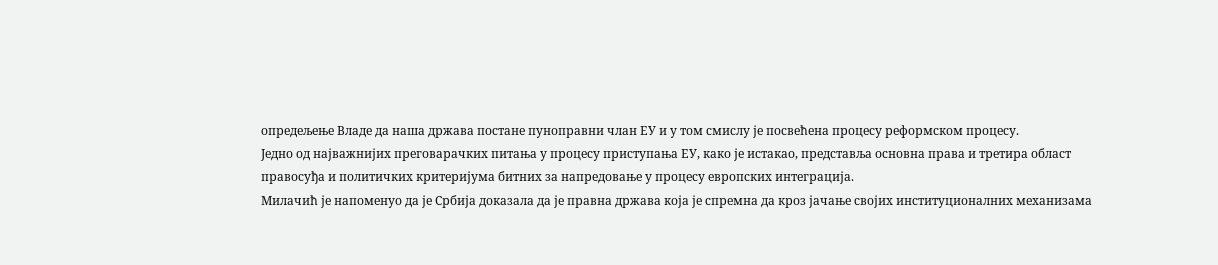опредељење Владе да наша држава постане пуноправни члан ЕУ и у том смислу је посвећена процесу реформском процесу.
Једно од најважнијих преговарачких питања у процесу приступања ЕУ, како је истакао, представља основна права и третира област правосуђа и политичких критеријума битних за напредовање у процесу европских интеграција.
Милачић је напоменуо да је Србија доказала да је правна држава која је спремна да кроз јачање својих институционалних механизама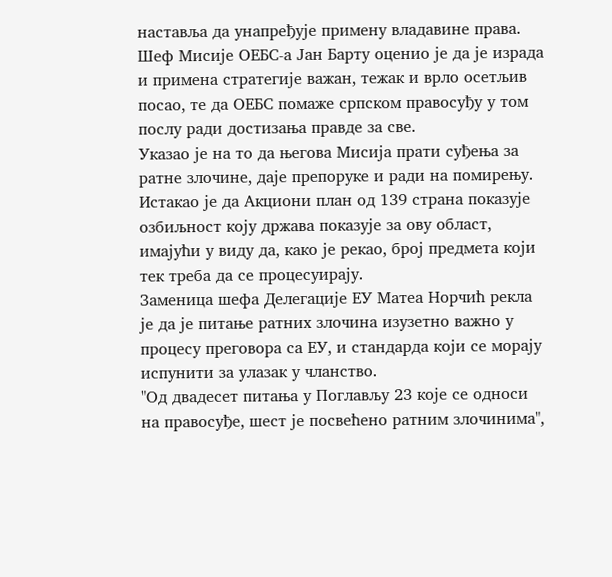наставља да унапређује примену владавине права.
Шеф Мисије ОЕБС-а Јан Барту оценио је да је израда и примена стратегије важан, тежак и врло осетљив посао, те да ОЕБС помаже српском правосуђу у том послу ради достизања правде за све.
Указао је на то да његова Мисија прати суђења за ратне злочине, даје препоруке и ради на помирењу.
Истакао је да Акциони план од 139 страна показује озбиљност коју држава показује за ову област, имајући у виду да, како је рекао, број предмета који тек треба да се процесуирају.
Заменица шефа Делегације ЕУ Матеа Норчић рекла је да је питање ратних злочина изузетно важно у процесу преговора са ЕУ, и стандарда који се морају испунити за улазак у чланство.
"Од двадесет питања у Поглављу 23 које се односи на правосуђе, шест је посвећено ратним злочинима",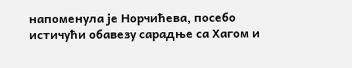напоменула је Норчићева, посебо истичући обавезу сарадње са Хагом и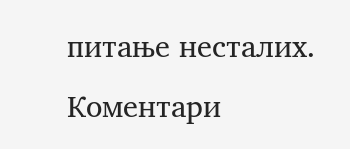питање несталих.
Коментари